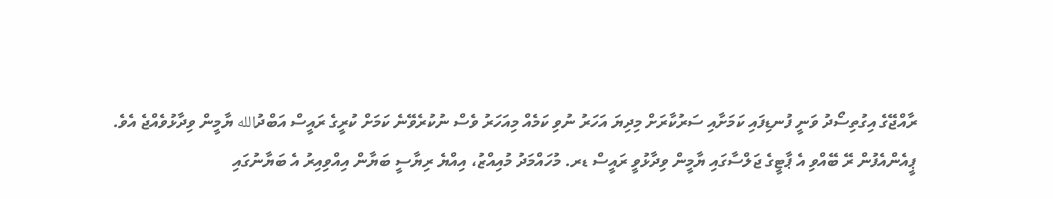ރާއްޖޭގެ އިގުތިސޯދު ވަނީ ފުނޑިފައި ކަމަށާއި ސަރުކާރަށް މިދިޔަ އަހަރު ނުވި ކަމެއް މިއަހަރު ވެސް ނުކުރެވޭނެ ކަމަށް ކުރީގެ ރައީސް އަބްދުالله ޔާމީން ވިދާޅުވެއްޖެ އެވެ.
ޕީއެންއެފުން ރޭ ބޭއްވި އެ ޕާޓީގެ ޖަލްސާގައި ޔާމީން ވިދާޅުވީ ރައީސް ޑރ. މުހައްމަދު މުއިއްޒު، އިއްޔެ ރިޔާސީ ބަޔާން އިއްވިއިރު އެ ބަޔާނުގައި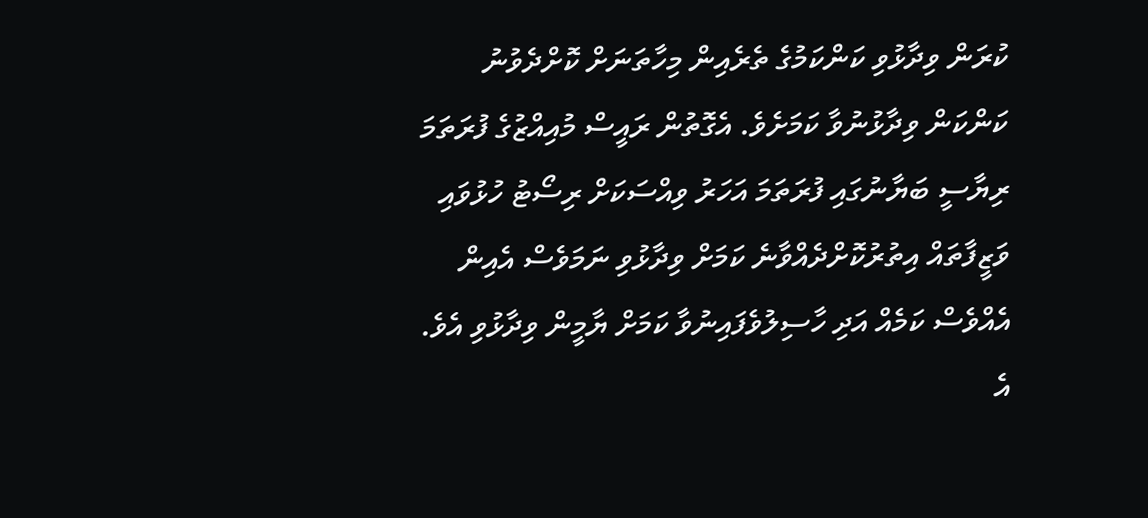ކުރަން ވިދާޅުވި ކަންކަމުގެ ތެރެއިން މިހާތަނަށް ކޮށްދެވުނު ކަންކަން ވިދާޅުނުވާ ކަމަށެވެ. އެގޮތުން ރައީސް މުއިއްޒުގެ ފުރަތަމަ ރިޔާސީ ބަޔާނުގައި ފުރަތަމަ އަހަރު ވިއްސަކަށް ރިސޯޓު ހުޅުވައި ވަޒީފާތައް އިތުރުކޮށްދެއްވާނެ ކަމަށް ވިދާޅުވި ނަމަވެސް އެއިން އެއްވެސް ކަމެއް އަދި ހާސިލުވެފައިނުވާ ކަމަށް ޔާމީން ވިދާޅުވި އެވެ.
އެ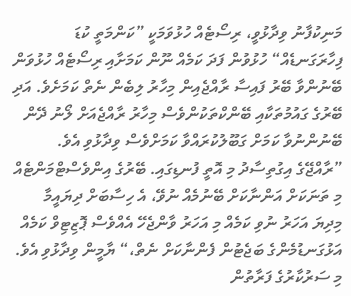މަނިކުފާނު ވިދާޅުވީ، ރިސޯޓެއް ހުޅުވަމަކީ ”ކަންމަތީ ކުޑަ ފިހާރަގަނޑެއް“ ހުޅުވުން ފަދަ ކަމެއް ނޫން ކަމަށާއި ރިސޯޓެއް ހުޅުވަން ބޭނުންވާ ބޭރު ފައިސާ ރާއްޖެއިން މިހާރު ލިބެން ނެތް ކަމަށެވެ. އަދި ބޭރުގެ ގައުމުތަކާއި ބޭންކްތަކުންވެސް މިހާރު ރާއްޖެއަށް ލޯނު ދޭން ބޭނުންނުވާ ކަމަށް ގަބޫލުކުރައްވާ ކަމަށްވެސް ވިދާޅުވި އެވެ.
”ރާއްޖޭގެ އިގުތިސާދު މި އޮތީ ފުނޑިގައި. ބޭރުގެ އިންވެސްޓްމަންޓެއް މި ތަނަކަށް އަންނާކަށް ބޭނުމެއް ނުވޭ، އެ ހިސާބަށް ދިޔައީމާ މިދިޔަ އަހަރު ނުވި ކަމެއް މި އަހަރު ވާންޖެހޭ އެއްވެސް ޕޮޒިޓިވް ކަމެއް އަޅުގަނޑުމެންގެ ބަޖެޓުން ފެންނާކަށް ނެތް،“ ޔާމީން ވިދާޅުވި އެވެ.
މި ސަރުކާރުގެ ފަރާތުން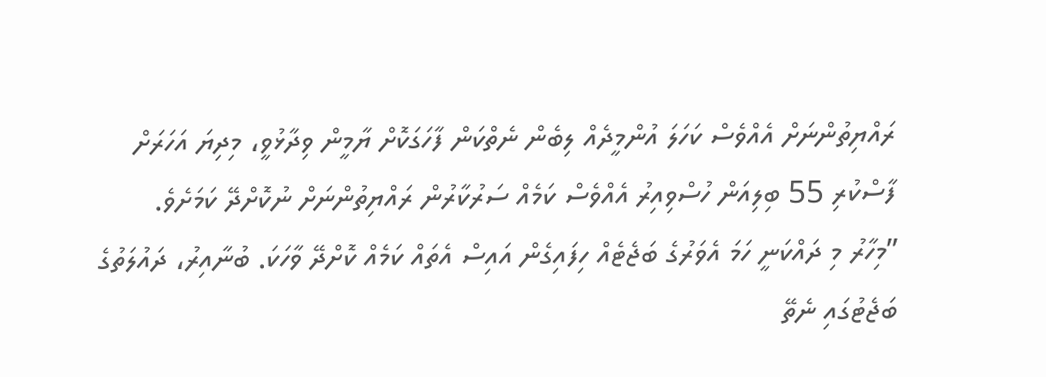ރައްޔިތުންނަށް އެއްވެސް ކަހަލަ އުންމީދެއް ލިބެން ނެތްކަން ފާހަގަކޮށް ޔާމީން ވިދާޅުވީ، މިދިޔަ އަހަރަށް ފާސްކުރި 55 ބިލިއަން ހުސްވިއިރު އެއްވެސް ކަމެއް ސަރުކާރުން ރައްޔިތުންނަށް ނުކޮށްދޭ ކަމަށެވެ.
”މިހާރު މި ދައްކަނީ ހަމަ އެވަރުގެ ބަޖެޓެއް ހިފައިގެން އައިސް އެތައް ކަމެއް ކޮށްދޭ ވާހަކަ. ބުނާއިރު، ދައުލަތުގެ ބަޖެޓުގައި ނެތޭ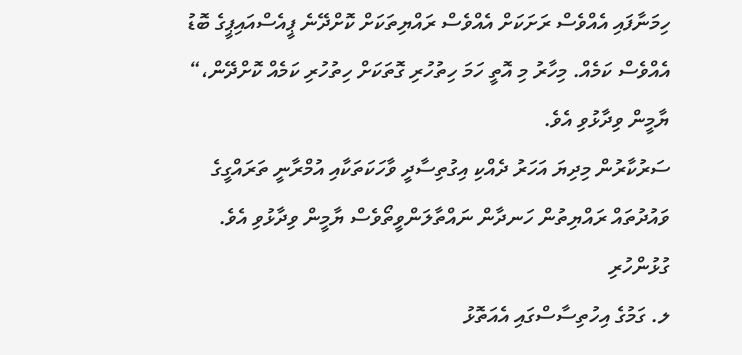ހިމަނާފައި އެއްވެސް ރަށަކަށް އެއްވެސް ރައްޔިތަކަށް ކޮށްދޭނެ ޕީއެސްއައިޕީގެ ބޮޑު އެއްވެސް ކަމެއް. މިހާރު މި އޮތީ ހަމަ ހިތުހުރި ގޮތަކަށް ހިތުހުރި ކަމެއް ކޮށްދޭން،“ ޔާމީން ވިދާޅުވި އެވެ.
ސަރުކާރުން މިދިޔަ އަހަރު ދެއްކި އިގުތިސާދީ ވާހަކަތަކާއި އުމްރާނީ ތަރައްގީގެ ވައުދުތައް ރައްޔިތުން ހަނދާން ނައްތާލަންވީތޯވެސް ޔާމީން ވިދާޅުވި އެވެ.
ގުޅުންހުރި
ލ. ގަމުގެ އިހުތިސާސްގައި އެއަތޮޅު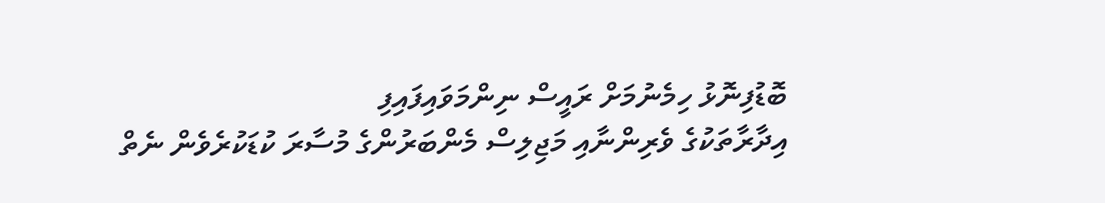ބޮޑުފިނޮޅު ހިމެނުމަށް ރައީސް ނިންމަވައިފައިފި
އިދާރާތަކުގެ ވެރިންނާއި މަޖިލިސް މެންބަރުންގެ މުސާރަ ކުޑަކުރެވެން ނެތް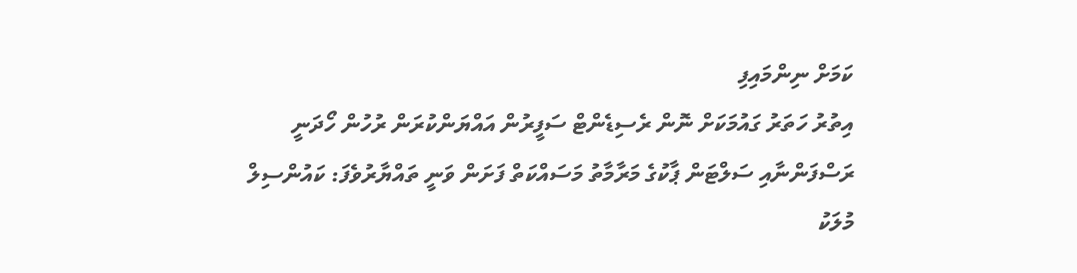ކަމަށް ނިންމައިފި
އިތުރު ހަތަރު ގައުމަކަށް ނޮން ރެސިޑެންޓް ސަފީރުން އައްޔަންކުރަން ރުހުން ހޯދަނީ
ރަސްފަންނާއި ސަލްޓަން ޕާކުގެ މަރާމާތު މަސައްކަތް ފަށަން ވަނީ ތައްޔާރުވެފަ: ކައުންސިލް
މުލަކު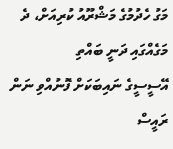މަގު ހެދުމުގެ މަޝްރޫއު ކުރިއަށް، ދެ މަގެއްގައި ދަނީ ބައްތި
އޭސީސީގެ ނައިބަކަށް ފޮނުއްވި ނަން ރައީސް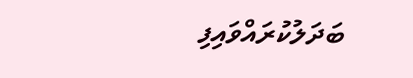ބަދަލުކުރައްވައިފި